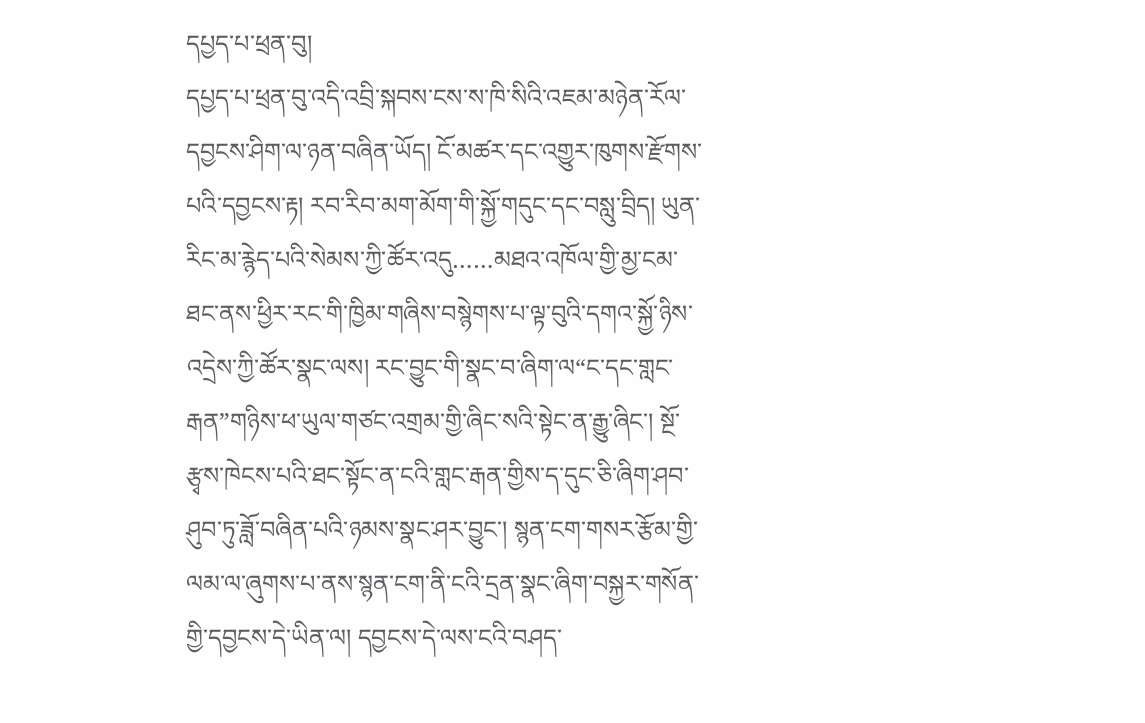དཔྱད་པ་ཕྲན་བུ།
དཔྱད་པ་ཕྲན་བུ་འདི་འབྲི་སྐབས་ངས་ས་ཁི་སིའི་འཇམ་མཉེན་རོལ་དབྱངས་ཤིག་ལ་ཉན་བཞིན་ཡོད། ངོ་མཚར་དང་འགྱུར་ཁུགས་རྫོགས་པའི་དབྱངས་རྟ། རབ་རིབ་མག་མོག་གི་སྐྱོ་གདུང་དང་བསླུ་བྲིད། ཡུན་རིང་མ་རྙེད་པའི་སེམས་ཀྱི་ཚོར་འདུ……མཐའ་འཁོལ་གྱི་མྱ་ངམ་ཐང་ནས་ཕྱིར་རང་གི་ཁྱིམ་གཞིས་བསྙེགས་པ་ལྟ་བུའི་དགའ་སྐྱོ་ཉིས་འདྲེས་ཀྱི་ཚོར་སྣང་ལས། རང་བྱུང་གི་སྣང་བ་ཞིག་ལ“ང་དང་གླང་རྒན”གཉིས་ཕ་ཡུལ་གཙང་འགྲམ་གྱི་ཞིང་སའི་སྟེང་ན་རྒྱུ་ཞིང་། སྔོ་རྩྭས་ཁེངས་པའི་ཐང་སྟོང་ན་ངའི་གླང་རྒན་གྱིས་ད་དུང་ཅི་ཞིག་ཤབ་ཤུབ་ཏུ་ཟློ་བཞིན་པའི་ཉམས་སྣང་ཤར་བྱུང་། སྙན་ངག་གསར་རྩོམ་གྱི་ལམ་ལ་ཞུགས་པ་ནས་སྙན་ངག་ནི་ངའི་དྲན་སྣང་ཞིག་བསྐྱར་གསོན་གྱི་དབྱངས་དེ་ཡིན་ལ། དབྱངས་དེ་ལས་ངའི་བཤད་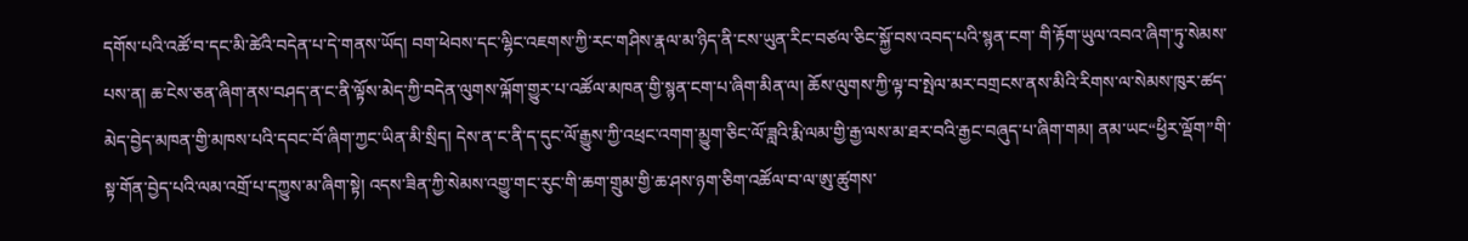དགོས་པའི་འཚོ་བ་དང་མི་ཚེའི་བདེན་པ་དེ་གནས་ཡོད། བག་ཕེབས་དང་ལྷིང་འཇགས་ཀྱི་རང་གཤིས་རྣལ་མ་ཉིད་ནི་ངས་ཡུན་རིང་བཙལ་ཅིང་སྐྱོ་བས་འབད་པའི་སྙན་ངག་ གི་རྟོག་ཡུལ་འབའ་ཞིག་ཏུ་སེམས་པས་ན། ཆ་ངེས་ཅན་ཞིག་ནས་བཤད་ན་ང་ནི་ལྟོས་མེད་ཀྱི་བདེན་ལུགས་ལྐོག་གྱུར་པ་འཚོལ་མཁན་གྱི་སྙན་ངག་པ་ཞིག་མིན་ལ། ཆོས་ལུགས་ཀྱི་ལྟ་བ་སྤེལ་མར་བགྲངས་ནས་མིའི་རིགས་ལ་སེམས་ཁུར་ཚད་མེད་བྱེད་མཁན་གྱི་མཁས་པའི་དབང་བོ་ཞིག་ཀྱང་ཡིན་མི་སྲིད། དེས་ན་ང་ནི་ད་དུང་ལོ་རྒྱུས་ཀྱི་འཕྲང་འགག་མྱུག་ཅིང་ལོ་ཟླའི་རྨི་ལམ་གྱི་རྒྱ་ལས་མ་ཐར་བའི་རྒྱང་བཞུད་པ་ཞིག་གམ། ནམ་ཡང“ཕྱིར་ལྡོག”གི་སྟ་གོན་བྱེད་པའི་ལམ་འགྲོ་པ་དཀྱུས་མ་ཞིག་སྟེ། འདས་ཟིན་ཀྱི་སེམས་འགྱུ་གང་རུང་གི་ཆག་གྲུམ་གྱི་ཆ་ཤས་ཉག་ཅིག་འཚོལ་བ་ལ་ཨུ་ཚུགས་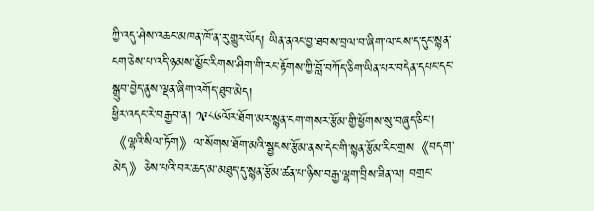ཀྱི་འདུ་ཤེས་འཆང་མཁན་ཁོ་ན་རུ་གྱུར་ཡོད། ཡིན་ནའང་བྱ་ཐབས་བྲལ་བ་ཞིག་ལ་ངས་ད་དུང་སྙན་ངག་ཅེས་པ་འདི་ཉམས་མྱོང་རིགས་ཤིག་གི་རང་རྟོགས་ཀྱི་བློ་བཀོད་ཅིག་ཡིན་པར་བདེན་དཔང་དང་སྒྲུབ་བྱེད་ནུས་ལྡན་ཞིག་འགོད་ཐུབ་མེད།
ཕྱིར་འདང་རེ་བརྒྱབ་ན། ༡༩༨༦ལོར་ཐོག་མར་སྙན་ངག་གསར་རྩོམ་གྱི་ཕྱོགས་སུ་བཞུད་ཅིང་། 《ལྷའི་སིལ་ཏོག》ལ་སོགས་ཐོག་མའི་སྦྱངས་རྩོམ་ནས་དེང་གི་སྙན་རྩོམ་རིང་གྲས《བདག་མེད》ཅེས་པའི་བར་ཆད་མ་མཐུད་དུ་སྙན་རྩོམ་ཚན་པ་ཉིས་བརྒྱ་ལྷག་བྲིས་ཟིན་ལ། བགྲང་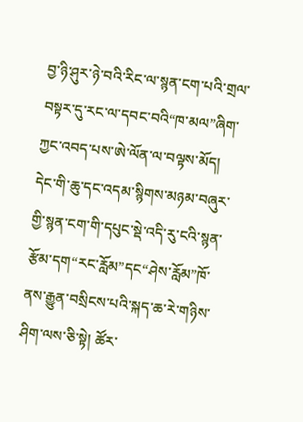བྱ་ཉི་ཤུར་ཉེ་བའི་རིང་ལ་སྙན་ངག་པའི་གྲལ་བསྟར་དུ་རང་ལ་དབང་བའི“ཁ་མལ”ཞིག་ཀྱང་འབད་པས་ཨེ་ལོན་ལ་བལྟས་མོད། དེང་གི་ཆུ་དང་འདམ་སྙིགས་མཉམ་བཞུར་གྱི་སྙན་ངག་གི་དཔུང་སྡེ་འདི་རུ་ངའི་སྙན་རྩོམ་དག“རང་རློམ”དང“ཤེས་རློམ”ཁོ་ནས་རྒྱུན་བསྲིངས་པའི་སྐད་ཆ་རེ་གཉིས་ཤིག་ལས་ཅི་སྟེ། ཚོར་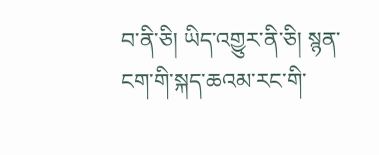བ་ནི་ཅི། ཡིད་འགྱུར་ནི་ཅི། སྙན་ངག་གི་སྐད་ཆའམ་རང་གི་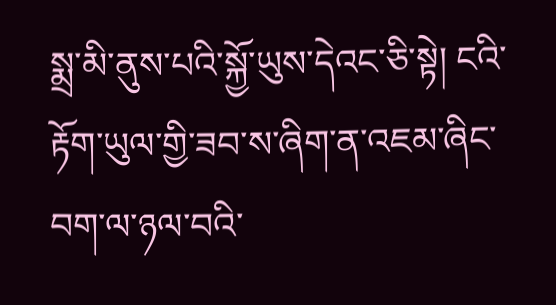སྨྲ་མི་ནུས་པའི་སྐྱོ་ཡུས་དེའང་ཅི་སྟེ། ངའི་རྟོག་ཡུལ་གྱི་ཟབ་ས་ཞིག་ན་འཇམ་ཞིང་བག་ལ་ཉལ་བའི་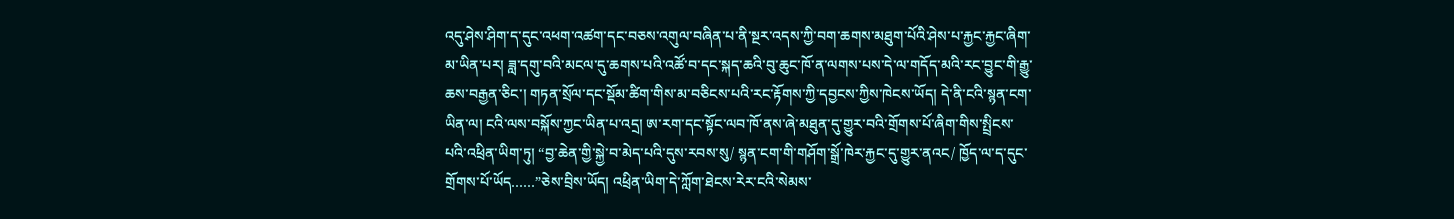འདུ་ཤེས་ཤིག་ད་དུང་འཕག་འཚག་དང་བཅས་འགུལ་བཞིན་པ་ནི་སྔར་འདས་ཀྱི་བག་ཆགས་མཐུག་པོའི་ཤེས་པ་རྐྱང་རྐྱང་ཞིག་མ་ཡིན་པར། ཟླ་དགུ་བའི་མངལ་དུ་ཆགས་པའི་འཚོ་བ་དང་སྐད་ཆའི་བུ་ཆུང་ཁོ་ན་ལགས་པས་དེ་ལ་གདོད་མའི་རང་བྱུང་གི་རྒྱུ་ཆས་བརྒྱན་ཅིང་། གཏན་སྲོལ་དང་སྡོམ་ཚིག་གིས་མ་བཅིངས་པའི་རང་རྟོགས་ཀྱི་དབྱངས་ཀྱིས་ཁེངས་ཡོད། དེ་ནི་ངའི་སྙན་ངག་ཡིན་ལ། ངའི་ལས་བསྐོས་ཀྱང་ཡིན་པ་འདྲ། ཨ་རག་དང་སྟོང་ལབ་ཁོ་ནས་ཞེ་མཐུན་དུ་གྱུར་བའི་གྲོགས་པོ་ཞིག་གིས་སྤྲིངས་པའི་འཕྲིན་ཡིག་ཏུ། “བྱ་ཆེན་གྱི་སྐྱེ་བ་མེད་པའི་དུས་རབས་སུ/ སྙན་ངག་གི་གཤོག་སྒྲོ་ཁེར་རྐྱང་དུ་གྱུར་ནའང/ ཁྱོད་ལ་ད་དུང་གྲོགས་པོ་ཡོད……”ཅེས་བྲིས་ཡོད། འཕྲིན་ཡིག་དེ་ཀློག་ཐེངས་རེར་ངའི་སེམས་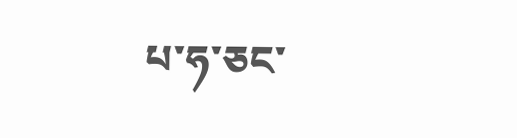པ་ཧ་ཅང་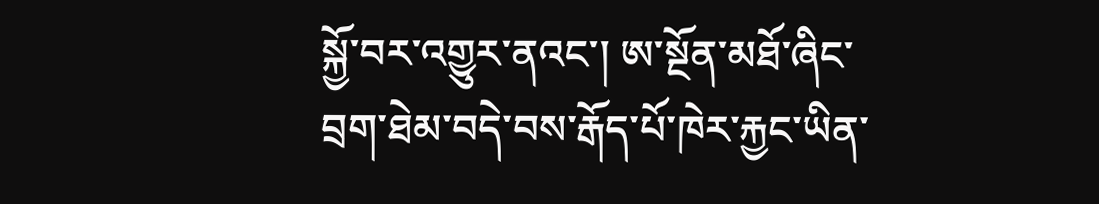སྐྱོ་བར་འགྱུར་ནའང་། ཨ་སྔོན་མཐོ་ཞིང་བྲག་ཐེམ་བདེ་བས་རྒོད་པོ་ཁེར་རྐྱང་ཡིན་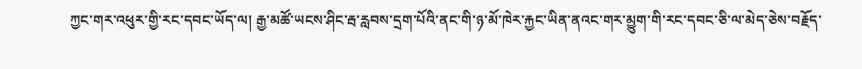ཀྱང་གར་འཕུར་གྱི་རང་དབང་ཡོད་ལ། རྒྱ་མཚོ་ཡངས་ཤིང་རྦ་རླབས་དྲག་པོའི་ནང་གི་ཉ་མོ་ཁེར་རྐྱང་ཡིན་ནའང་གར་མྱུག་གི་རང་དབང་ཅི་ལ་མེད་ཅེས་བརྗོད་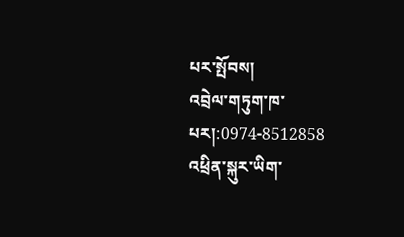པར་སྤོབས།
འབྲེལ་གཏུག་ཁ་པར།:0974-8512858
འཕྲིན་སྐུར་ཡིག་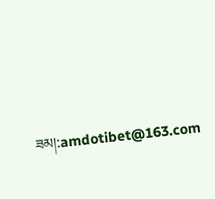ཟམ།:amdotibet@163.com